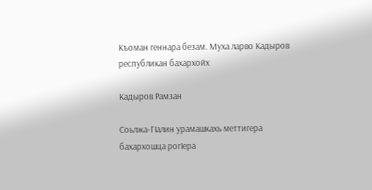Къоман геннара безам. Муха ларво Кадыров республикан бахархойх

Кадыров Рамзан

Соьлжа-ГIалин урамашкахь меттигера бахархошца рогIера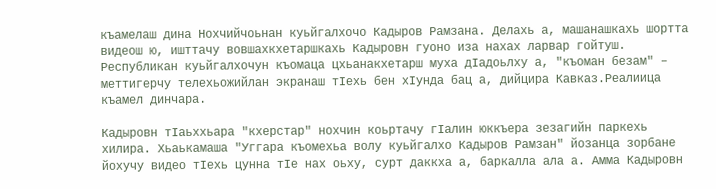къамелаш дина Нохчийчоьнан куьйгалхочо Кадыров Рамзана. Делахь а, машанашкахь шортта видеош ю, ишттачу вовшахкхетаршкахь Кадыровн гуоно иза нахах ларвар гойтуш. Республикан куьйгалхочун къомаца цхьанакхетарш муха дIадоьлху а, "къоман безам" – меттигерчу телехьожийлан экранаш тIехь бен хIунда бац а, дийцира Кавказ.Реалиица къамел динчара.

Кадыровн тIаьххьара "кхерстар" нохчин коьртачу гIалин юккъера зезагийн паркехь хилира. Хьаькамаша "Уггара къомехьа волу куьйгалхо Кадыров Рамзан" йозанца зорбане йохучу видео тIехь цунна тIе нах оьху, сурт даккха а, баркалла ала а. Амма Кадыровн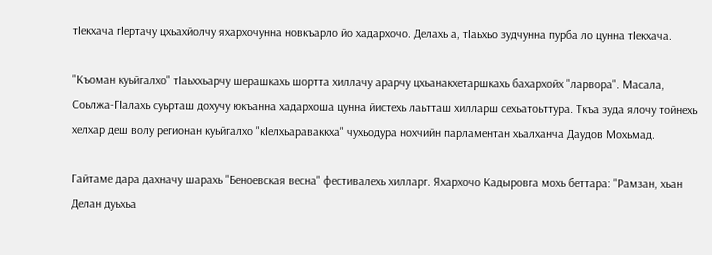тIекхача гIертачу цхьахйолчу яхархочунна новкъарло йо хадархочо. Делахь а, тIаьхьо зудчунна пурба ло цунна тIекхача.

"Къоман куьйгалхо" тIаьххьарчу шерашкахь шортта хиллачу арарчу цхьанакхетаршкахь бахархойх "ларвора". Масала, Соьлжа-ГIалахь суьрташ дохучу юкъанна хадархоша цунна йистехь лаьтташ хилларш сехьатоьттура. Ткъа зуда ялочу тойнехь хелхар деш волу регионан куьйгалхо "кIелхьараваккха" чухьодура нохчийн парламентан хьалханча Даудов Мохьмад.

Гайтаме дара дахначу шарахь "Беноевская весна" фестивалехь хилларг. Яхархочо Кадыровга мохь беттара: "Рамзан, хьан Делан дуьхьа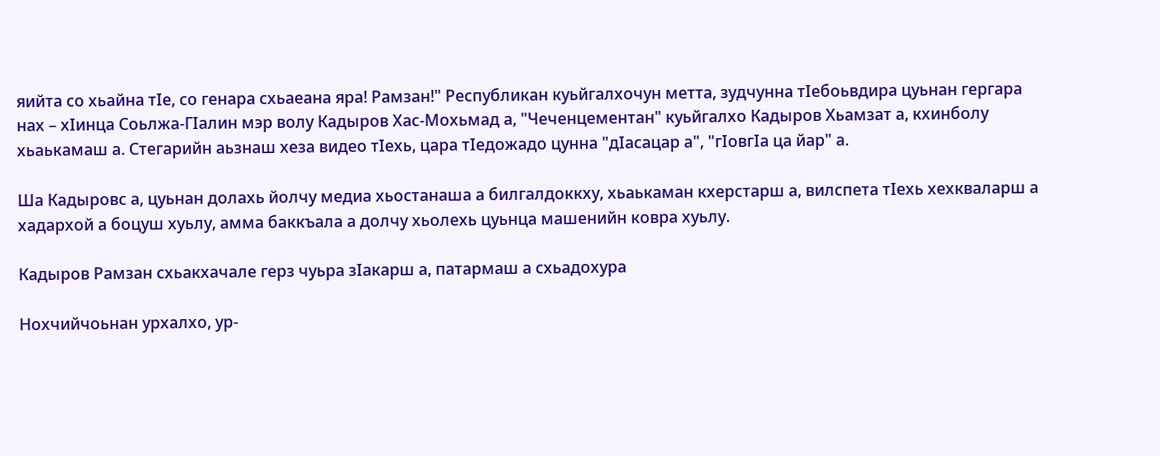яийта со хьайна тIе, со генара схьаеана яра! Рамзан!" Республикан куьйгалхочун метта, зудчунна тIебоьвдира цуьнан гергара нах – хIинца Соьлжа-ГIалин мэр волу Кадыров Хас-Мохьмад а, "Чеченцементан" куьйгалхо Кадыров Хьамзат а, кхинболу хьаькамаш а. Стегарийн аьзнаш хеза видео тIехь, цара тIедожадо цунна "дIасацар а", "гIовгIа ца йар" а.

Ша Кадыровс а, цуьнан долахь йолчу медиа хьостанаша а билгалдоккху, хьаькаман кхерстарш а, вилспета тIехь хехкваларш а хадархой а боцуш хуьлу, амма баккъала а долчу хьолехь цуьнца машенийн ковра хуьлу.

Кадыров Рамзан схьакхачале герз чуьра зIакарш а, патармаш а схьадохура

Нохчийчоьнан урхалхо, ур-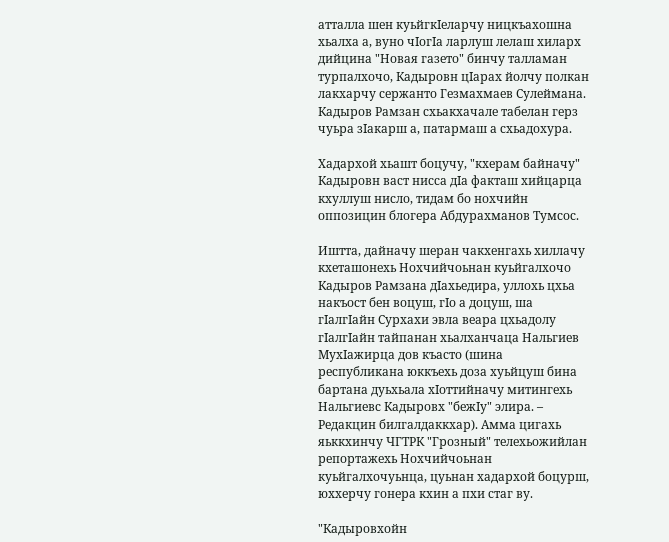атталла шен куьйгкIеларчу ницкъахошна хьалха а, вуно чIогIа ларлуш лелаш хиларх дийцина "Новая газето" бинчу талламан турпалхочо, Кадыровн цIарах йолчу полкан лакхарчу сержанто Гезмахмаев Сулеймана. Кадыров Рамзан схьакхачале табелан герз чуьра зIакарш а, патармаш а схьадохура.

Хадархой хьашт боцучу, "кхерам байначу" Кадыровн васт нисса дIа факташ хийцарца кхуллуш нисло, тидам бо нохчийн оппозицин блогера Абдурахманов Тумсос.

Иштта, дайначу шеран чакхенгахь хиллачу кхеташонехь Нохчийчоьнан куьйгалхочо Кадыров Рамзана дIахьедира, уллохь цхьа накъост бен воцуш, гIо а доцуш, ша гIалгIайн Сурхахи эвла веара цхьадолу гIалгIайн тайпанан хьалханчаца Нальгиев МухIажирца дов къасто (шина республикана юккъехь доза хуьйцуш бина бартана дуьхьала хIоттийначу митингехь Нальгиевс Кадыровх "бежIу" элира. – Редакцин билгалдаккхар). Амма цигахь яьккхинчу ЧГТРК "Грозный" телехьожийлан репортажехь Нохчийчоьнан куьйгалхочуьнца, цуьнан хадархой боцурш, юххерчу гонера кхин а пхи стаг ву.

"Кадыровхойн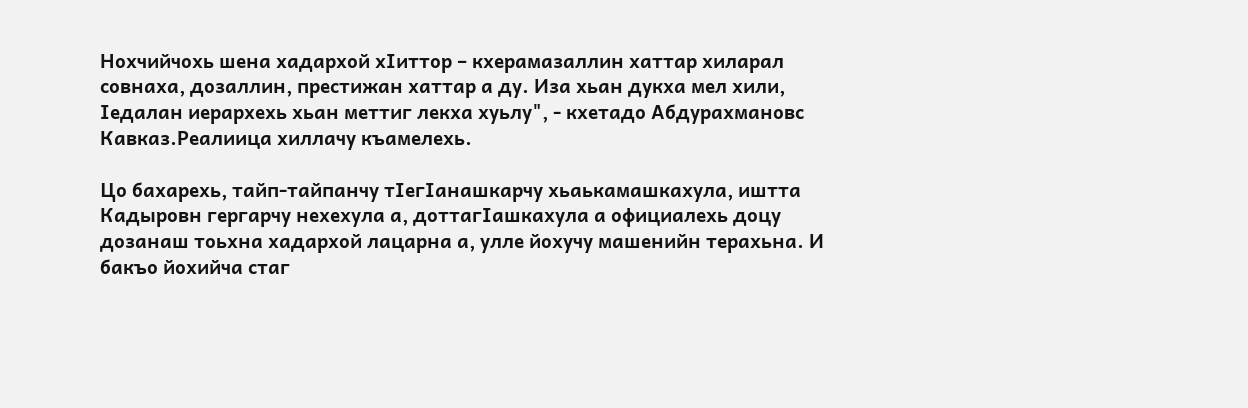Нохчийчохь шена хадархой хIиттор – кхерамазаллин хаттар хиларал совнаха, дозаллин, престижан хаттар а ду. Иза хьан дукха мел хили, Iедалан иерархехь хьан меттиг лекха хуьлу", - кхетадо Абдурахмановс Кавказ.Реалиица хиллачу къамелехь.

Цо бахарехь, тайп-тайпанчу тIегIанашкарчу хьаькамашкахула, иштта Кадыровн гергарчу нехехула а, доттагIашкахула а официалехь доцу дозанаш тоьхна хадархой лацарна а, улле йохучу машенийн терахьна. И бакъо йохийча стаг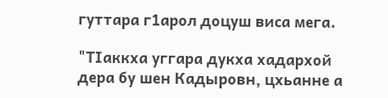гуттара г1арол доцуш виса мега.

"ТIаккха уггара дукха хадархой дера бу шен Кадыровн, цхьанне а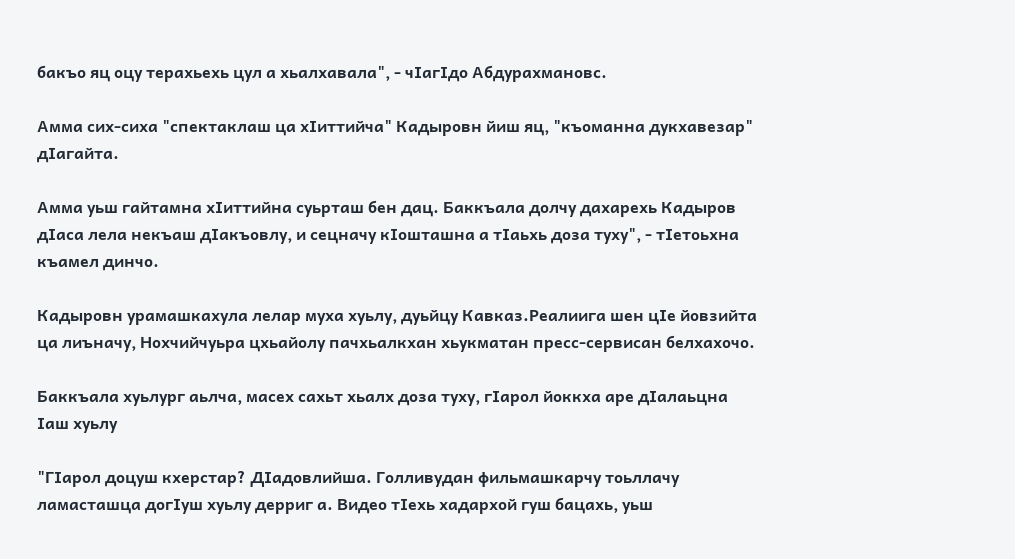бакъо яц оцу терахьехь цул а хьалхавала", - чIагIдо Абдурахмановс.

Амма сих-сиха "спектаклаш ца хIиттийча" Кадыровн йиш яц, "къоманна дукхавезар" дIагайта.

Амма уьш гайтамна хIиттийна суьрташ бен дац. Баккъала долчу дахарехь Кадыров дIаса лела некъаш дIакъовлу, и сецначу кIошташна а тIаьхь доза туху", - тIетоьхна къамел динчо.

Кадыровн урамашкахула лелар муха хуьлу, дуьйцу Кавказ.Реалиига шен цIе йовзийта ца лиъначу, Нохчийчуьра цхьайолу пачхьалкхан хьукматан пресс-сервисан белхахочо.

Баккъала хуьлург аьлча, масех сахьт хьалх доза туху, гIарол йоккха аре дIалаьцна  Iаш хуьлу

"ГIарол доцуш кхерстар? ДIадовлийша. Голливудан фильмашкарчу тоьллачу ламасташца догIуш хуьлу дерриг а. Видео тIехь хадархой гуш бацахь, уьш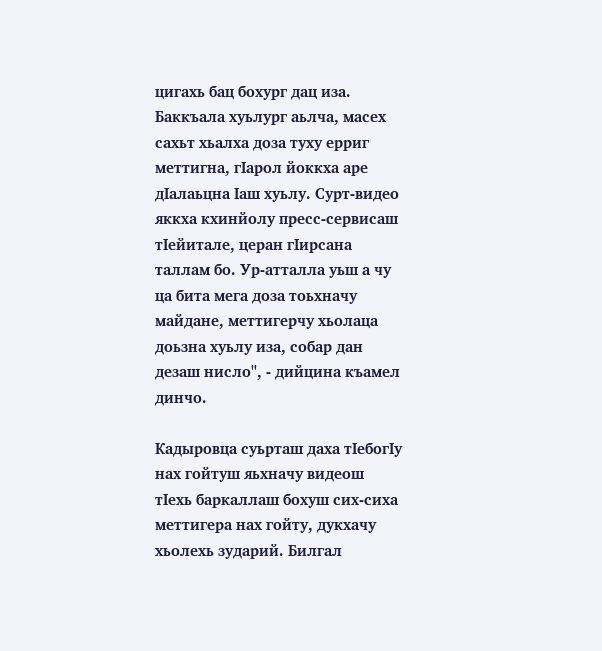цигахь бац бохург дац иза. Баккъала хуьлург аьлча, масех сахьт хьалха доза туху ерриг меттигна, гIарол йоккха аре дIалаьцна Iаш хуьлу. Сурт-видео яккха кхинйолу пресс-сервисаш тIейитале, церан гIирсана таллам бо. Ур-атталла уьш а чу ца бита мега доза тоьхначу майдане, меттигерчу хьолаца доьзна хуьлу иза, собар дан дезаш нисло", - дийцина къамел динчо.

Кадыровца суьрташ даха тIебогIу нах гойтуш яьхначу видеош тIехь баркаллаш бохуш сих-сиха меттигера нах гойту, дукхачу хьолехь зударий. Билгал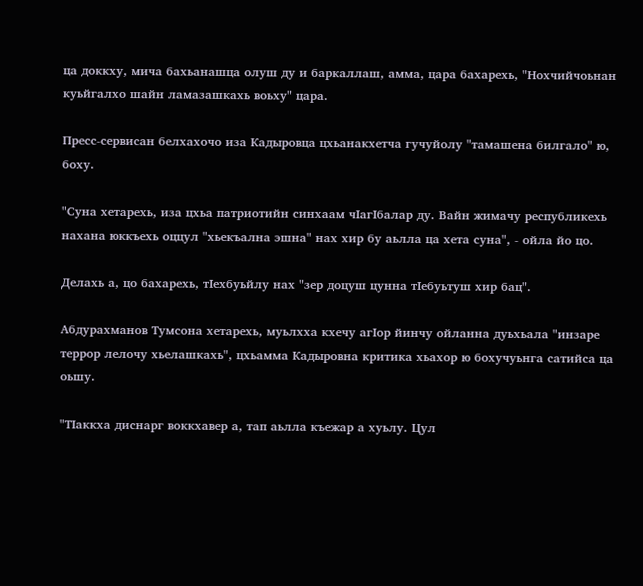ца доккху, мича бахьанашца олуш ду и баркаллаш, амма, цара бахарехь, "Нохчийчоьнан куьйгалхо шайн ламазашкахь воьху" цара.

Пресс-сервисан белхахочо иза Кадыровца цхьанакхетча гучуйолу "тамашена билгало" ю, боху.

"Суна хетарехь, иза цхьа патриотийн синхаам чIагIбалар ду. Вайн жимачу республикехь нахана юккъехь оццул "хьекъална эшна" нах хир бу аьлла ца хета суна", - ойла йо цо.

Делахь а, цо бахарехь, тIехбуьйлу нах "зер доцуш цунна тIебуьтуш хир бац".

Абдурахманов Тумсона хетарехь, муьлхха кхечу агIор йинчу ойланна дуьхьала "инзаре террор лелочу хьелашкахь", цхьамма Кадыровна критика хьахор ю бохучуьнга сатийса ца оьшу.

"ТIаккха диснарг воккхавер а, тап аьлла къежар а хуьлу. Цул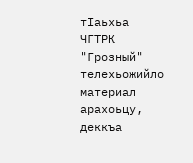тIаьхьа ЧГТРК "Грозный" телехьожийло материал арахоьцу, деккъа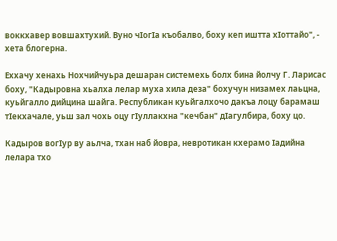воккхавер вовшахтухий. Вуно чIогIа къобалво, боху кеп иштта хIоттайо", - хета блогерна.

Еххачу хенахь Нохчийчуьра дешаран системехь болх бина йолчу Г. Ларисас боху, "Кадыровна хьалха лелар муха хила деза" бохучун низамех лаьцна, куьйгалло дийцина шайга. Республикан куьйгалхочо дакъа лоцу барамаш тIекхачале, уьш зал чохь оцу гIуллакхна "кечбан" дIагулбира, боху цо.

Кадыров вогIур ву аьлча, тхан наб йовра, невротикан кхерамо Iадийна лелара тхо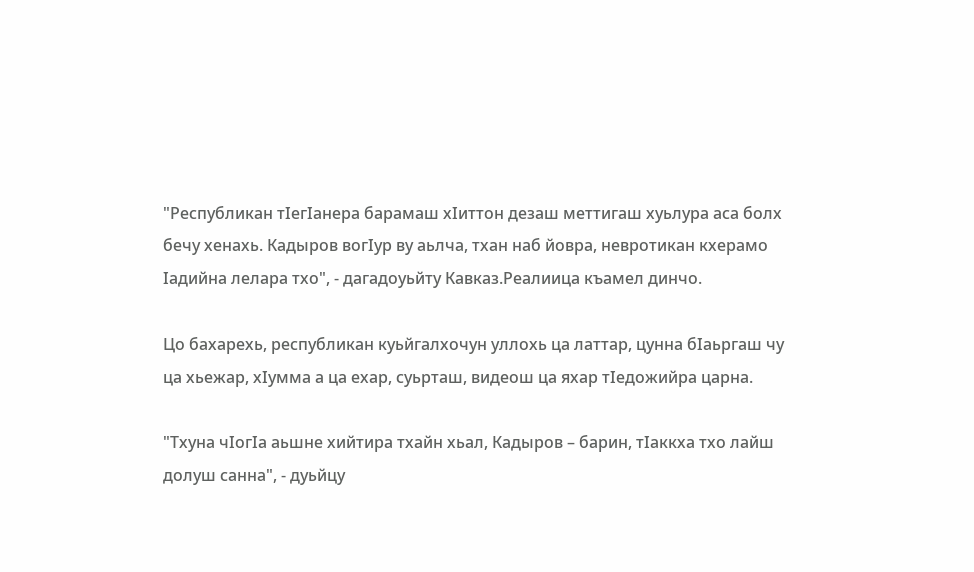"Республикан тIегIанера барамаш хIиттон дезаш меттигаш хуьлура аса болх бечу хенахь. Кадыров вогIур ву аьлча, тхан наб йовра, невротикан кхерамо Iадийна лелара тхо", - дагадоуьйту Кавказ.Реалиица къамел динчо.

Цо бахарехь, республикан куьйгалхочун уллохь ца латтар, цунна бIаьргаш чу ца хьежар, хIумма а ца ехар, суьрташ, видеош ца яхар тIедожийра царна.

"Тхуна чIогIа аьшне хийтира тхайн хьал, Кадыров – барин, тIаккха тхо лайш долуш санна", - дуьйцу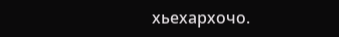хьехархочо.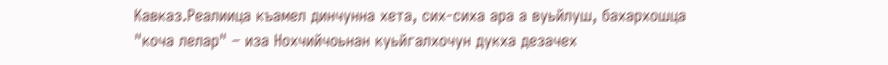Кавказ.Реалиица къамел динчунна хета, сих-сиха ара а вуьйлуш, бахархошца "коча лелар" – иза Нохчийчоьнан куьйгалхочун дукха дезачех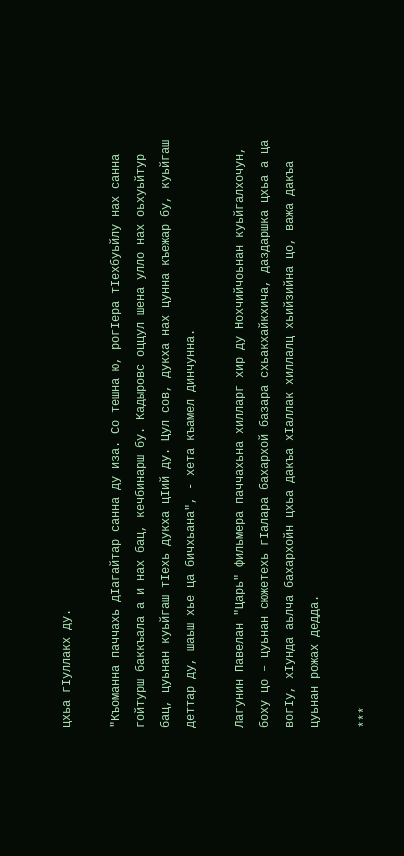цхьа гIуллакх ду.

"Къоманна паччахь дIагайтар санна ду иза. Со тешна ю, рогIера тIехбуьйлу нах санна гойтурш баккъала а и нах бац, кечбинарш бу. Кадыровс оццул шена улло нах оьхуьйтур бац, цуьнан куьйгаш тIехь дукха цIий ду. Цул сов, дукха нах цунна къежар бу, куьйгаш деттар ду, шаьш хье ца бичхьана", - хета къамел динчунна.

Лагунин Павелан "Царь" фильмера паччахьна хилларг хир ду Нохчийчоьнан куьйгалхочун, боху цо – цуьнан сюжетехь гIалара бахархой базара схьакхайкхича, даздаршка цхьа а ца вогIу, хIунда аьлча бахархойн цхьа дакъа хIаллак хиллалц хьийзийна цо, важа дакъа цуьнан рожах дедда.

***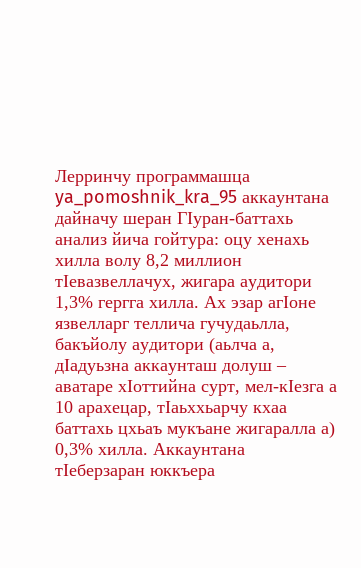Лерринчу программашца ya_pomoshnik_kra_95 аккаунтана дайначу шеран ГIуран-баттахь анализ йича гойтура: оцу хенахь хилла волу 8,2 миллион тIевазвеллачух, жигара аудитори 1,3% гергга хилла. Ах эзар агIоне язвелларг теллича гучудаьлла, бакъйолу аудитори (аьлча а, дIадуьзна аккаунташ долуш – аватаре хIоттийна сурт, мел-кIезга а 10 арахецар, тIаьххьарчу кхаа баттахь цхьаъ мукъане жигаралла а) 0,3% хилла. Аккаунтана тIеберзаран юккъера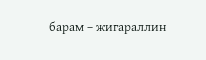барам – жигараллин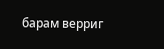барам верриг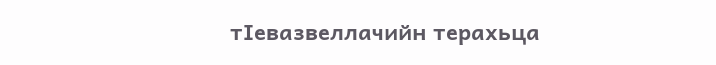тIевазвеллачийн терахьца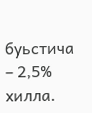буьстича – 2,5% хилла.